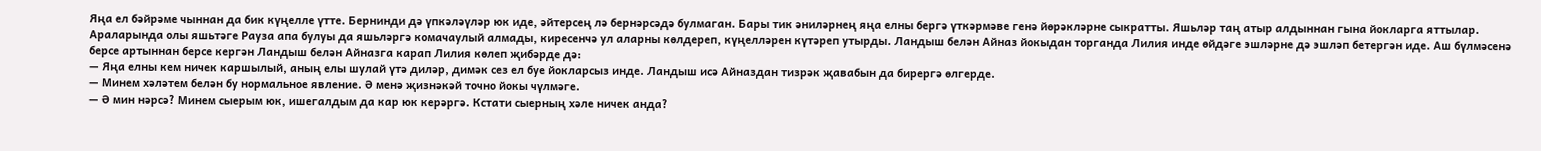Яңа ел бәйрәме чыннан да бик күңелле үтте. Бернинди дә үпкәләүләр юк иде, әйтерсең лә бернәрсәдә булмаган. Бары тик әниләрнең яңа елны бергә үткәрмәве генә йөрәкләрне сыкратты. Яшьләр таң атыр алдыннан гына йокларга яттылар. Араларында олы яшьтәге Рауза апа булуы да яшьләргә комачаулый алмады, киресенчә ул аларны көлдереп, күңелләрен күтәреп утырды. Ландыш белән Айназ йокыдан торганда Лилия инде өйдәге эшләрне дә эшләп бетергән иде. Аш бүлмәсенә берсе артыннан берсе кергән Ландыш белән Айназга карап Лилия көлеп җибәрде дә:
— Яңа елны кем ничек каршылый, аның елы шулай үтә диләр, димәк сез ел буе йокларсыз инде. Ландыш исә Айназдан тизрәк җавабын да бирергә өлгерде.
— Минем хәләтем белән бу нормальное явление. Ә менә җизнәкәй точно йокы чүлмәге.
— Ә мин нәрсә? Минем сыерым юк, ишегалдым да кар юк керәргә. Кстати сыерның хәле ничек анда?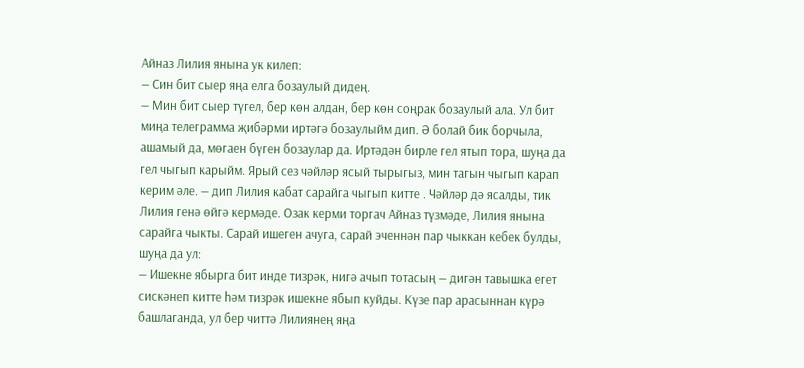Айназ Лилия янына ук килеп:
— Син бит сыер яңа елга бозаулый дидең.
— Мин бит сыер түгел, бер көн алдан, бер көн соңрак бозаулый ала. Ул бит миңа телеграмма җибәрми иртәгә бозаулыйм дип. Ә болай бик борчыла, ашамый да, мөгаен бүген бозаулар да. Иртәдән бирле гел ятып тора, шуңа да гел чыгып карыйм. Ярый сез чәйләр ясый тырыгыз, мин тагын чыгып карап керим әле. — дип Лилия кабат сарайга чыгып китте . Чәйләр дә ясалды, тик Лилия генә өйгә кермәде. Озак керми торгач Айназ түзмәде, Лилия янына сарайга чыкты. Сарай ишеген ачуга, сарай эченнән пар чыккан кебек булды, шуңа да ул:
— Ишекне ябырга бит инде тизрәк, нигә ачып тотасың — дигән тавышка егет сискәнеп китте һәм тизрәк ишекне ябып куйды. Күзе пар арасыннан күрә башлаганда, ул бер читтә Лилиянең яңа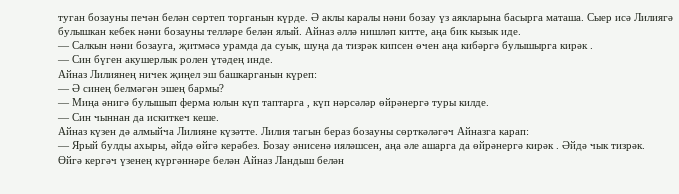туган бозауны печән белән сөртеп торганын күрде. Ә аклы каралы нәни бозау үз аякларына басырга маташа. Сыер исә Лилиягә булышкан кебек нәни бозауны телләре белән ялый. Айназ әллә нишләп китте, аңа бик кызык иде.
— Салкын нәни бозауга, җитмәсә урамда да суык, шуңа да тизрәк кипсен өчен аңа кибәргә булышырга кирәк .
— Син бүген акушерлык ролен үтәдең инде.
Айназ Лилиянең ничек җиңел эш башкарганын күреп:
— Ә синең белмәгән эшең бармы?
— Миңа әнигә булышып ферма юлын күп таптарга , күп нәрсәләр өйрәнергә туры килде.
— Син чыннан да искиткеч кеше.
Айназ күзен дә алмыйча Лилияне күзәтте. Лилия тагын бераз бозауны сөрткәләгәч Айназга карап:
— Ярый булды ахыры, әйдә өйгә керәбез. Бозау әнисенә ияләшсен, аңа әле ашарга да өйрәнергә кирәк . Әйдә чык тизрәк.
Өйгә кергәч үзенең күргәннәре белән Айназ Ландыш белән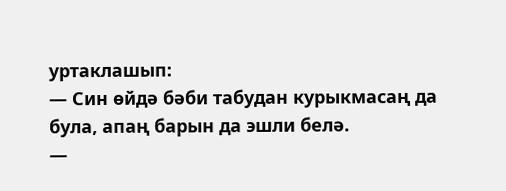уртаклашып:
— Син өйдә бәби табудан курыкмасаң да була, апаң барын да эшли белә.
—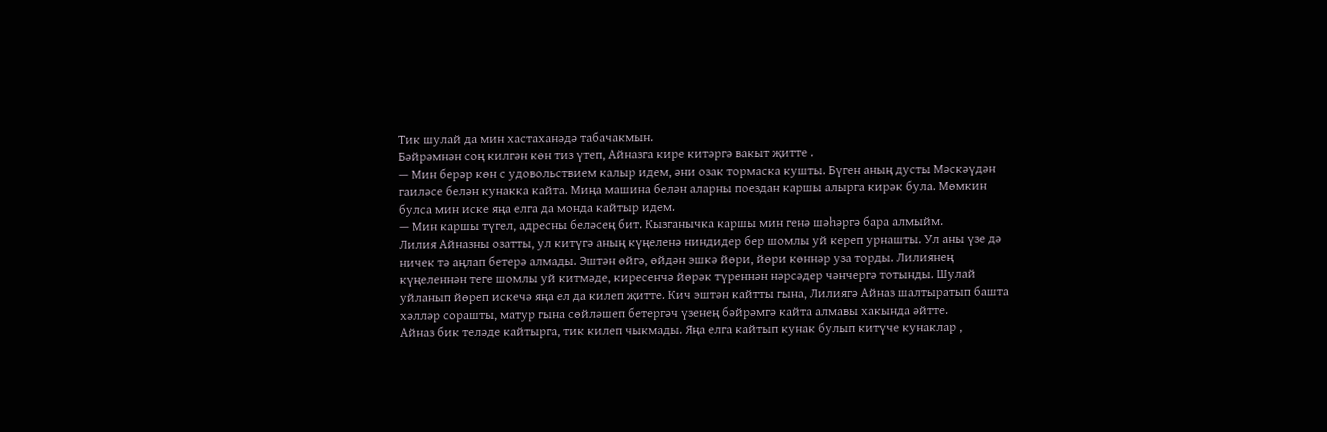Тик шулай да мин хастаханәдә табачакмын.
Бәйрәмнән соң килгән көн тиз үтеп, Айназга кире китәргә вакыт җитте .
— Мин берәр көн с удовольствием калыр идем, әни озак тормаска кушты. Бүген аның дусты Мәскәүдән гаиләсе белән кунакка кайта. Миңа машина белән аларны поездан каршы алырга кирәк була. Мөмкин булса мин иске яңа елга да монда кайтыр идем.
— Мин каршы түгел, адресны беләсең бит. Кызганычка каршы мин генә шәһәргә бара алмыйм.
Лилия Айназны озатты, ул китүгә аның күңеленә ниндидер бер шомлы уй кереп урнашты. Ул аны үзе дә ничек тә аңлап бетерә алмады. Эштән өйгә, өйдән эшкә йөри, йөри көннәр уза торды. Лилиянең күңеленнән теге шомлы уй китмәде, киресенчә йөрәк түреннән нәрсәдер чәнчергә тотынды. Шулай уйланып йөреп искечә яңа ел да килеп җитте. Кич эштән кайтты гына, Лилиягә Айназ шалтыратып башта хәлләр сорашты, матур гына сөйләшеп бетергәч үзенең бәйрәмгә кайта алмавы хакында әйтте.
Айназ бик теләде кайтырга, тик килеп чыкмады. Яңа елга кайтып кунак булып китүче кунаклар ,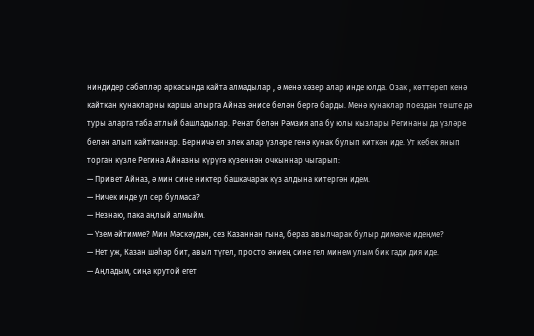ниндидер сәбәпләр аркасында кайта алмадылар , ә менә хәзер алар инде юлда. Озак , көттереп кенә кайткан кунакларны каршы алырга Айназ әнисе белән бергә барды. Менә кунаклар поездан төште дә туры аларга таба атлый башладылар. Ренат белән Рәмзия апа бу юлы кызлары Регинаны да үзләре белән алып кайтканнар. Берничә ел элек алар үзләре генә кунак булып киткән иде. Ут кебек янып торган күзле Регина Айназны күрүгә күзеннән очкыннар чыгарып:
— Привет Айназ, ә мин сине никтер башкачарак күз алдына китергән идем.
— Ничек инде ул сер булмаса?
— Незнаю, пака аңлый алмыйм.
— Үзем әйтимме? Мин Мәскәүдән, сез Казаннан гына, бераз авылчарак булыр димәкче идеңме?
— Нет уж, Казан шәһәр бит, авыл түгел, просто әниең сине гел минем улым бик гади дия иде.
— Аңладым, сиңа крутой егет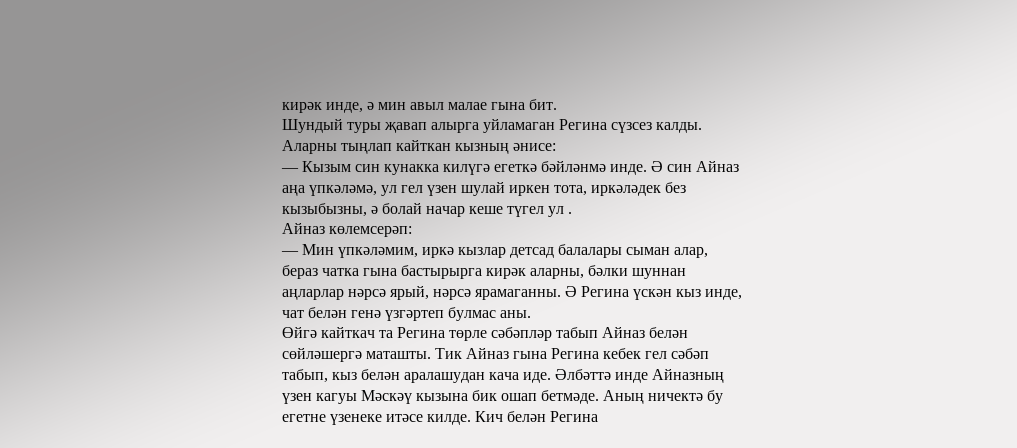кирәк инде, ә мин авыл малае гына бит.
Шундый туры җавап алырга уйламаган Регина сүзсез калды. Аларны тыңлап кайткан кызның әнисе:
— Кызым син кунакка килүгә егеткә бәйләнмә инде. Ә син Айназ аңа үпкәләмә, ул гел үзен шулай иркен тота, иркәләдек без кызыбызны, ә болай начар кеше түгел ул .
Айназ көлемсерәп:
— Мин үпкәләмим, иркә кызлар детсад балалары сыман алар, бераз чатка гына бастырырга кирәк аларны, бәлки шуннан аңларлар нәрсә ярый, нәрсә ярамаганны. Ә Регина үскән кыз инде, чат белән генә үзгәртеп булмас аны.
Өйгә кайткач та Регина төрле сәбәпләр табып Айназ белән сөйләшергә маташты. Тик Айназ гына Регина кебек гел сәбәп табып, кыз белән аралашудан кача иде. Әлбәттә инде Айназның үзен кагуы Мәскәү кызына бик ошап бетмәде. Аның ничектә бу егетне үзенеке итәсе килде. Кич белән Регина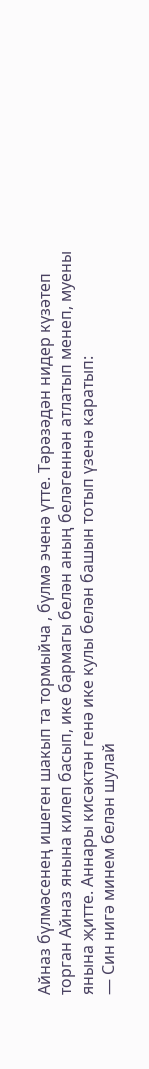Айназ бүлмәсенең ишеген шакып та тормыйча , бүлмә эченә үтте. Тәрәзәдән нидер күзәтеп торган Айназ янына килеп басып, ике бармагы белән аның беләгеннән атлатып менеп, муены янына җитте. Аннары кисәктән генә ике кулы белән башын тотып үзенә каратып:
— Син нигә минем белән шулай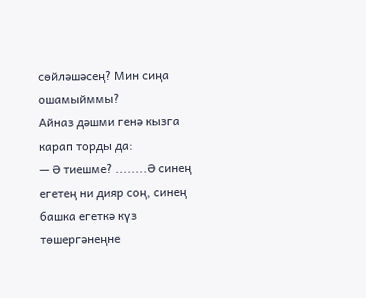сөйләшәсең? Мин сиңа ошамыйммы?
Айназ дәшми генә кызга карап торды да:
— Ә тиешме? ........Ә синең егетең ни дияр соң, синең башка егеткә күз төшергәнеңне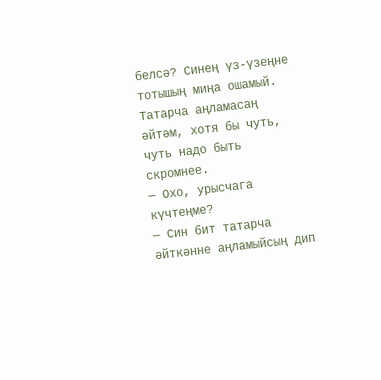белсә? Синең үз-үзеңне тотышың миңа ошамый. Татарча аңламасаң әйтәм, хотя бы чуть, чуть надо быть скромнее.
— Охо, урысчага күчтеңме?
— Син бит татарча әйткәнне аңламыйсың дип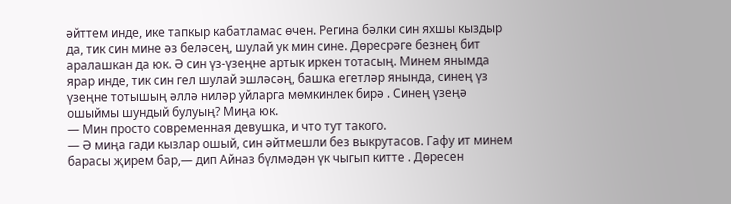әйттем инде, ике тапкыр кабатламас өчен. Регина бәлки син яхшы кыздыр да, тик син мине әз беләсең, шулай ук мин сине. Дөресрәге безнең бит аралашкан да юк. Ә син үз-үзеңне артык иркен тотасың. Минем янымда ярар инде, тик син гел шулай эшләсәң, башка егетләр янында, синең үз үзеңне тотышың әллә ниләр уйларга мөмкинлек бирә . Синең үзеңә ошыймы шундый булуың? Миңа юк.
— Мин просто современная девушка, и что тут такого.
— Ә миңа гади кызлар ошый, син әйтмешли без выкрутасов. Гафу ит минем барасы җирем бар,— дип Айназ бүлмәдән үк чыгып китте . Дөресен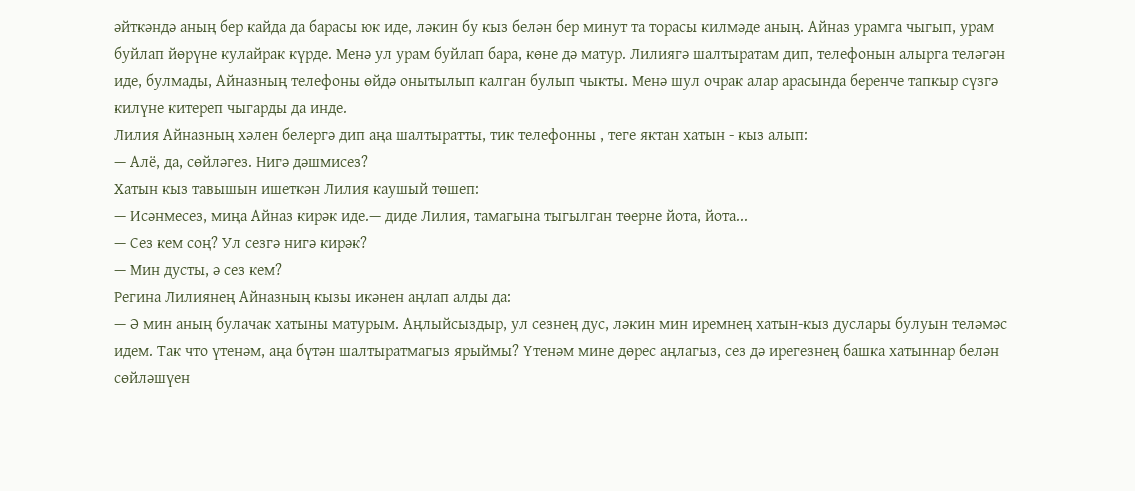әйткәндә аның бер кайда да барасы юк иде, ләкин бу кыз белән бер минут та торасы килмәде аның. Айназ урамга чыгып, урам буйлап йөрүне кулайрак күрде. Менә ул урам буйлап бара, көне дә матур. Лилиягә шалтыратам дип, телефонын алырга теләгән иде, булмады, Айназның телефоны өйдә онытылып калган булып чыкты. Менә шул очрак алар арасында беренче тапкыр сүзгә килүне китереп чыгарды да инде.
Лилия Айназның хәлен белергә дип аңа шалтыратты, тик телефонны , теге яктан хатын - кыз алып:
— Алё, да, сөйләгез. Нигә дәшмисез?
Хатын кыз тавышын ишеткән Лилия каушый төшеп:
— Исәнмесез, миңа Айназ кирәк иде.— диде Лилия, тамагына тыгылган төерне йота, йота...
— Сез кем соң? Ул сезгә нигә кирәк?
— Мин дусты, ә сез кем?
Регина Лилиянең Айназның кызы икәнен аңлап алды да:
— Ә мин аның булачак хатыны матурым. Аңлыйсыздыр, ул сезнең дус, ләкин мин иремнең хатын-кыз дуслары булуын теләмәс идем. Так что үтенәм, аңа бүтән шалтыратмагыз ярыймы? Үтенәм мине дөрес аңлагыз, сез дә ирегезнең башка хатыннар белән сөйләшүен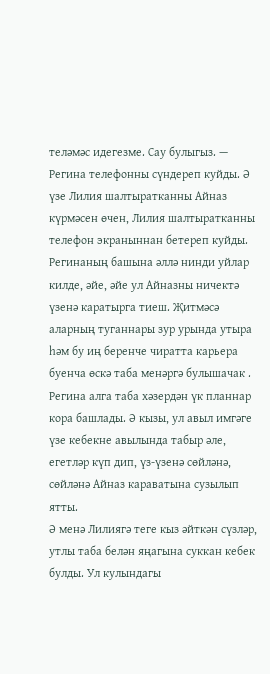теләмәс идегезме. Сау булыгыз. — Регина телефонны сүндереп куйды. Ә үзе Лилия шалтыратканны Айназ күрмәсен өчен, Лилия шалтыратканны телефон экраныннан бетереп куйды. Регинаның башына әллә нинди уйлар килде, әйе, әйе ул Айназны ничектә үзенә каратырга тиеш. Җитмәсә аларның туганнары зур урында утыра һәм бу иң беренче чиратта карьера буенча өскә таба менәргә булышачак . Регина алга таба хәзердән үк планнар кора башлады. Ә кызы, ул авыл имгәге үзе кебекне авылында табыр әле, егетләр күп дип, үз-үзенә сөйләнә, сөйләнә Айназ караватына сузылып ятты.
Ә менә Лилиягә теге кыз әйткән сүзләр, утлы таба белән яңагына суккан кебек булды. Ул кулындагы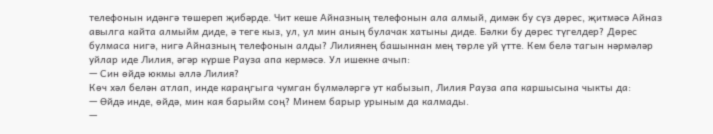телефонын идәнгә төшереп җибәрде. Чит кеше Айназның телефонын ала алмый, димәк бу сүз дөрес, җитмәсә Айназ авылга кайта алмыйм диде, ә теге кыз, ул, ул мин аның булачак хатыны диде. Бәлки бу дөрес түгелдер? Дөрес булмаса нигә, нигә Айназның телефонын алды? Лилиянең башыннан мең төрле уй үтте. Кем белә тагын нәрмәләр уйлар иде Лилия, әгәр күрше Рауза апа кермәсә. Ул ишекне ачып:
— Син өйдә юкмы әллә Лилия?
Көч хәл белән атлап, инде караңгыга чумган бүлмәләргә ут кабызып, Лилия Рауза апа каршысына чыкты да:
— Өйдә инде, өйдә, мин кая барыйм соң? Минем барыр урыным да калмады.
—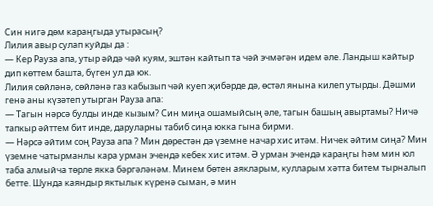Син нигә дөм караңгыда утырасың?
Лилия авыр сулап куйды да :
— Кер Рауза апа, утыр әйдә чәй куям, эштән кайтып та чәй эчмәгән идем әле. Ландыш кайтыр дип көттем башта, бүген ул да юк.
Лилия сөйләнә, сөйләнә газ кабызып чәй куеп җибәрде дә, өстәл янына килеп утырды. Дәшми генә аны күзәтеп утырган Рауза апа:
— Тагын нәрсә булды инде кызым? Син миңа ошамыйсың әле, тагын башың авыртамы? Ничә тапкыр әйттем бит инде, даруларны табиб сиңа юкка гына бирми.
— Нәрсә әйтим соң Рауза апа ? Мин дөрестән дә үземне начар хис итәм. Ничек әйтим сиңа? Мин үземне чатырманлы кара урман эчендә кебек хис итәм. Ә урман эчендә караңгы һәм мин юл таба алмыйча төрле якка бәргәләнәм. Минем бөтен аякларым, кулларым хәтта битем тырналып бетте. Шунда каяндыр яктылык күренә сыман, ә мин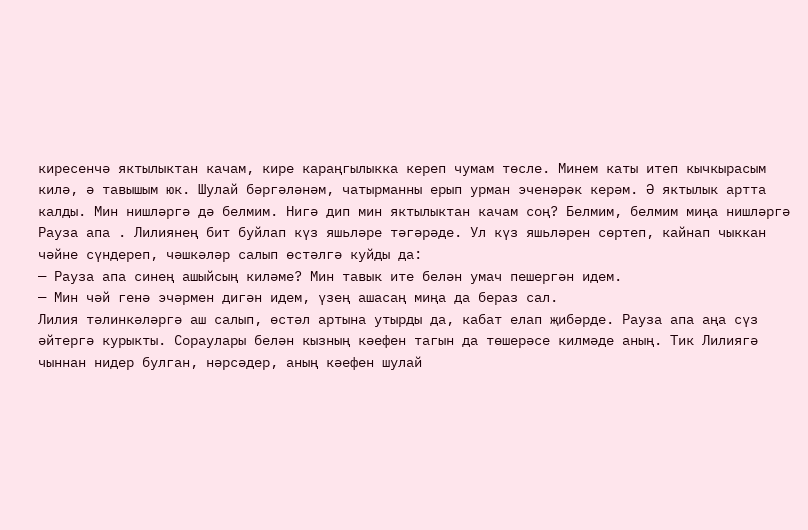киресенчә яктылыктан качам, кире караңгылыкка кереп чумам төсле. Минем каты итеп кычкырасым килә, ә тавышым юк. Шулай бәргәләнәм, чатырманны ерып урман эченәрәк керәм. Ә яктылык артта калды. Мин нишләргә дә белмим. Нигә дип мин яктылыктан качам соң? Белмим, белмим миңа нишләргә Рауза апа . Лилиянең бит буйлап күз яшьләре тәгәрәде. Ул күз яшьләрен сөртеп, кайнап чыккан чәйне сүндереп, чәшкәләр салып өстәлгә куйды да:
— Рауза апа синең ашыйсың киләме? Мин тавык ите белән умач пешергән идем.
— Мин чәй генә эчәрмен дигән идем, үзең ашасаң миңа да бераз сал.
Лилия тәлинкәләргә аш салып, өстәл артына утырды да, кабат елап җибәрде. Рауза апа аңа сүз әйтергә курыкты. Сораулары белән кызның кәефен тагын да төшерәсе килмәде аның. Тик Лилиягә чыннан нидер булган, нәрсәдер, аның кәефен шулай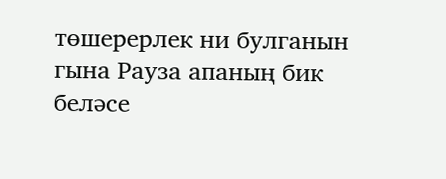төшерерлек ни булганын гына Рауза апаның бик беләсе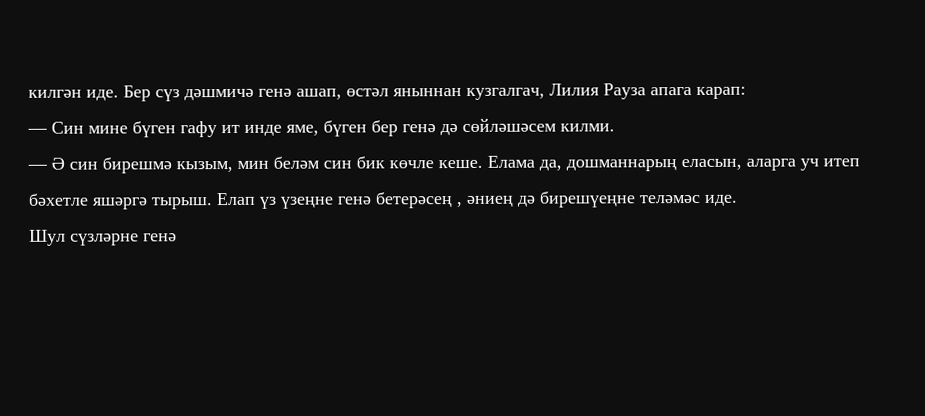килгән иде. Бер сүз дәшмичә генә ашап, өстәл яныннан кузгалгач, Лилия Рауза апага карап:
— Син мине бүген гафу ит инде яме, бүген бер генә дә сөйләшәсем килми.
— Ә син бирешмә кызым, мин беләм син бик көчле кеше. Елама да, дошманнарың еласын, аларга уч итеп бәхетле яшәргә тырыш. Елап үз үзеңне генә бетерәсең , әниең дә бирешүеңне теләмәс иде.
Шул сүзләрне генә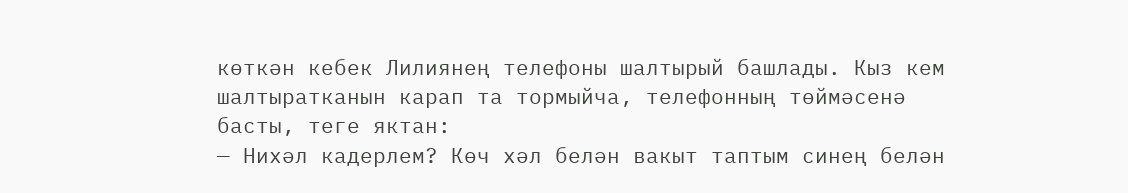көткән кебек Лилиянең телефоны шалтырый башлады. Кыз кем шалтыратканын карап та тормыйча, телефонның төймәсенә басты, теге яктан:
— Нихәл кадерлем? Көч хәл белән вакыт таптым синең белән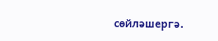сөйләшергә.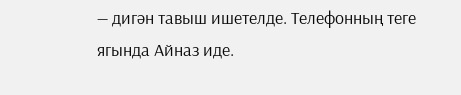— дигән тавыш ишетелде. Телефонның теге ягында Айназ иде.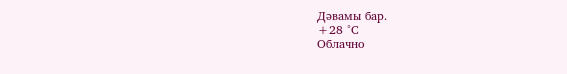Дәвамы бар.
+28 °С
Облачно